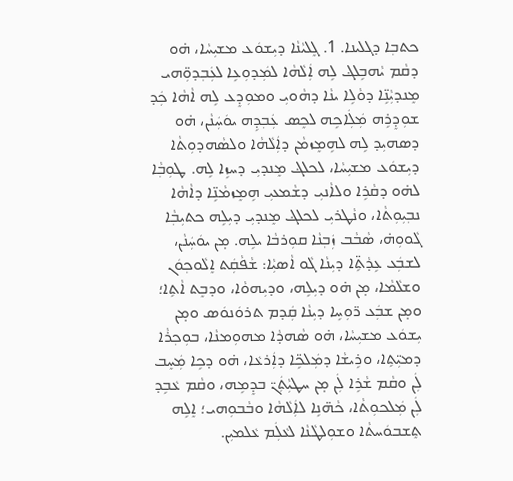ܟܬܒ݂ܐ ܕܓܠܝܢܐ. 1. ܓܸܠܝܵܢܵܐ ܕܝܼܫܘܿܥ ܡܫܝܼܚܵܐ، ܗ̇ܘ ܕܩܵܡ ܝܵܗܒܹܠܔ ܠܹܗ ܐܲܠܵܗܵܐ ܠܡܲܕܘܼܥܹܐ ܠܥܲܒ݂ܕܘܼ̈ܗ‌ܝ ܡܸܢܕܝܼܵܢܹ̈ܐ ܕܘܵܠܹܐ ܝܢܵܐ ܕܗܵܘܝܼ ܘܡܘܼܕܸܥ ܠܹܗ ܐܵܗܵܐ ܟܲܕ ܫܘܼܕܸܪܹܗ ܡܲܠܲܐܟܹܗ ܠܟܸܣ ܥܲܒ݂ܕܹܗ ܝܘܿܚܲܢܵܢ، ܗ̇ܘ ܕܣܗܝܼܕ ܠܹܗ ܠܗܹܡܸܙܡܵܢ ܕܐܲܠܵܗܵܐ ܘܠܣܵܗܕܘܼܬܵ‌ܐ ܕܝܼܫܘܿܥ ܡܫܝܼܚܵܐ، ܠܟܠܔ ܡܸܢܕܝܼ ܕܚܙܹܐ ܠܹܗ. ܛܘܼܒ݂ܵܐ ܠܗ̇ܘ ܕܩܵܪܹܐ ܘܠܐܵܢܝܼ ܕܫܵܡܥܝܼ ܗܹܡܸܙܡܵܢܹ̈ܐ ܕܐܵܗܵܐ ܢܒ݂ܝܼܘܼܬܵ‌ܐ، ܘܢܵܛܪܝܼ ܠܟܠܔ ܡܸܢܕܝܼ ܕܝܼܠܹܗ ܟܬܝܼܒ݂ܵܐ ܓܵܘܘܼܗ̇، ܣܵܒܵܒ ܙܲܒ݂ܢܵܐ ܩܘܼܪܒܵܐ ܝܠܹܗ. ܡ̣ܢ ܝܘܿܚܲܢܵܢ، ܠܫܒܲܥ ܥܹܕܵܬܹ̈‌ܐ ܕܝܼܢܵܐ ܓܵܘ ܐܵܣܝܼܵܐ: ܫܵܦܵܩܲܬ ܐܸܠܵܘܟ݂ܘܿܢ ܘܫܠܵܡܵܐ، ܡ̣ܢ ܗ̇ܘ ܕܝܼܠܹܗ، ܘܕܝܼܗܘܵܐ، ܘܕܒܸܬ ܐܵܬܹ‌ܐ؛ ܘܡ̣ܢ ܫܒܲܥ ܪ̈ܘܼܚܹܐ ܕܝܼܢܵܐ ܩܲܕܡ ܬܪܘܿܢܘܿܣ ܘܡ̣ܢ ܝܼܫܘܿܥ ܡܫܝܼܚܵܐ، ܗ̇ܘ ܣܵܗܕܵܐ ܡܗܘܼܡܢܵܐ، ܒܘܼܟ݂ܪܵܐ ܕܡܝܼ̈ܬܹ‌ܐ، ܘܪܹܝܫܵܐ ܕܡܲܠܟܹ̈ܐ ܕܐܲܪܥܵܐ، ܗ̇ܘ ܕܟܹܐ ܡܲܚܸܒ ܠܲܢ ܘܩܵܡ ܫܵܪܹܐ ܠܲܢ ܡ̣ܢ ܚܛܝܼܵܬܲܢ̈ ܒܕܸܡܹܗ، ܘܩܵܡ ܥܵܒܹܕ ܠܲܢ ܡܲܠܟܘܼܬܵ‌ܐ، ܟܵܗ̈ܢܹܐ ܠܐܲܠܵܗܵܐ ܘܒܵܒܘܼܗ‌ܝ؛ ܐܸܠܹܗ ܬܸܫܒܘܿܚܬܵ‌ܐ ܘܫܘܼܠܛܵܢܵܐ ܠܥܵܠܲܡ ܥܵܠܡܝܼܢ.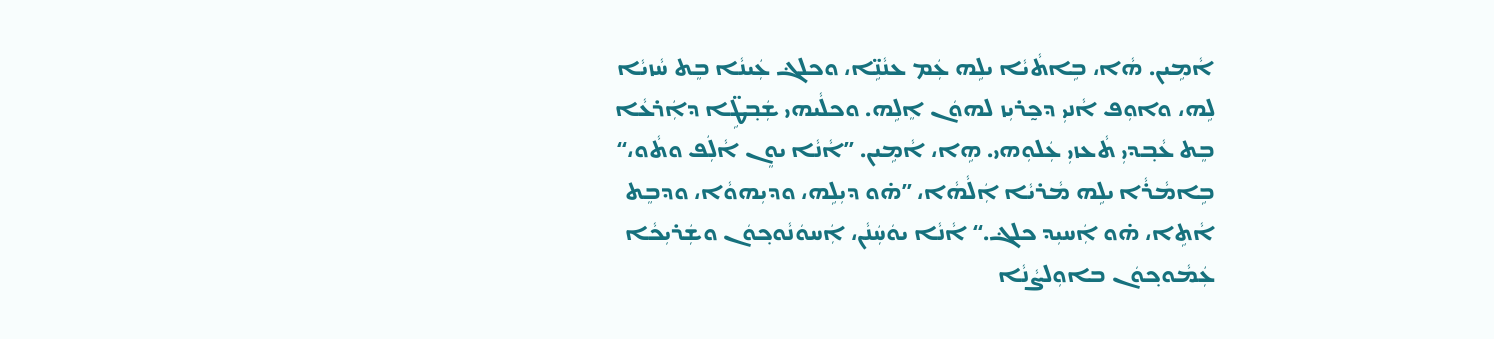ܐܵܡܹܝܢ. ܗܵܐ، ܒܹܐܬܵܝܵܐ ܝܠܹܗ ܥܲܡ ܥܢܵܢܹ̈ܐ، ܘܟܠܔ ܥܲܝܢܵܐ ܒܸܬ ܚܵܙܝܵܐ ܠܹܗ، ܘܐܘܼܦ ܐܵܢܝܼ ܕܟ̰ܪܝܼܙ ܠܗܘܿܢ ܐܸܠܹܗ. ܘܟܠܵܝܗ‌ܝ ܫܲܒ݂ܛܹ̈ܐ ܕܐܲܪܥܵܐ ܒܸܬ ܥܵܒ݂ܕܝܼ ܬܵܥܙܝܼ ܥܲܠܘܼܗ‌ܝ. ܗܹܐ، ܐܵܡܹܝܢ. ”ܐܵܢܵܐ ܝܘܸܢ ܐܵܠܲܦ ܘܬܵܘ،“ ܒܹܐܡܵܪܵܐ ܝܠܹܗ ܡܵܪܝܵܐ ܐܲܠܵܗܵܐ، ”ܗ̇ܘ ܕܝܼܠܹܗ، ܘܕܝܼܗܘܵܐ، ܘܕܒܸܬ ܐܵܬܹ‌ܐ، ܗ̇ܘ ܐܲܚܝܼܕ ܟܠܔ.“ ܐܵܢܵܐ ܝܘܿܚܲܢܵܢ، ܐܲܚܘܿܢܵܘܟ݂ܘܿܢ ܘܫܲܪܝܼܟܵܐ ܥܲܡܵܘܟ݂ܘܿܢ ܒܐܘܼܠܨܵܢܵܐ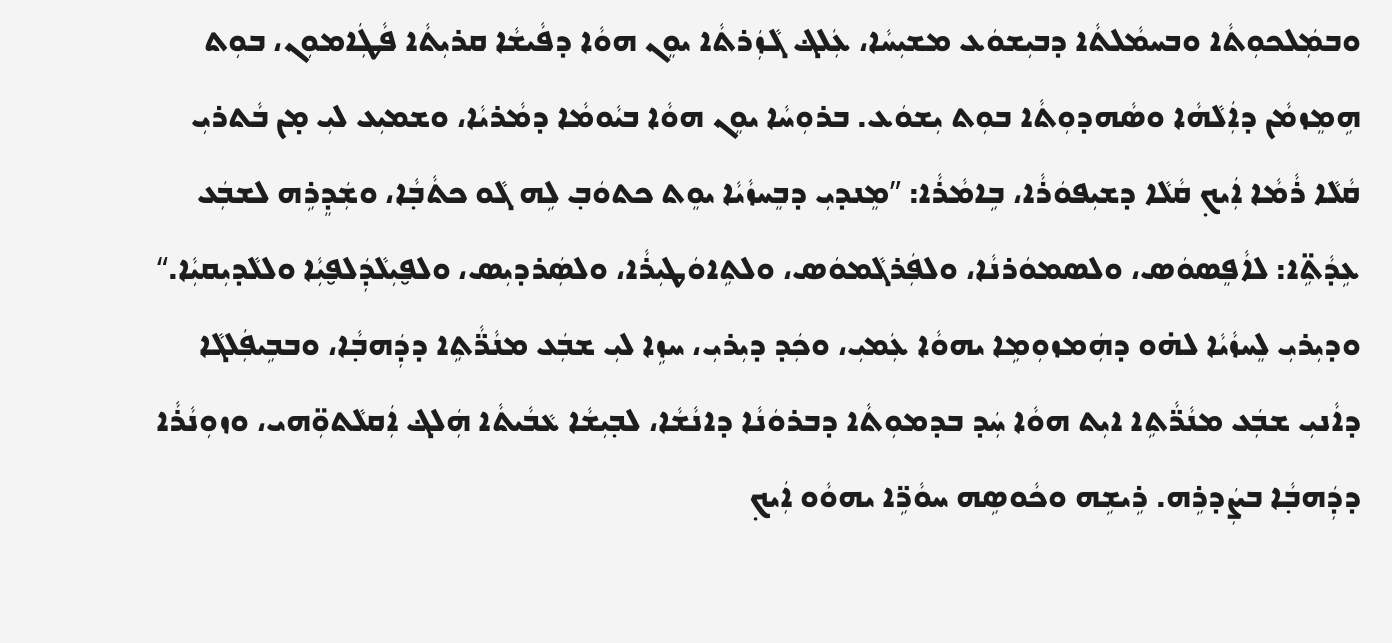ܘܒܡܲܠܟܘܼܬܵ‌ܐ ܘܒܚܡܵܠܬܵ‌ܐ ܕܒܝܼܫܘܿܥ ܡܫܝܼܚܵܐ، ܥܲܠܔ ܓܵܙܲܪܬܵ‌ܐ ܝܘܸܢ ܗܘܵܐ ܕܦܵܝܫܵܐ ܩܪܝܼܬܵ‌ܐ ܦܵܛܲܐܡܘܼܢ، ܒܘܼܬ ܗܹܡܸܙܡܵܢ ܕܐܲܠܵܗܵܐ ܘܣܵܗܕܘܼܬܵ‌ܐ ܒܘܼܬ ܝܼܫܘܿܥ. ܒܪܘܼܚܵܐ ܝܘܸܢ ܗܘܵܐ ܒܝܵܘܡܵܐ ܕܡܵܪܝܵܐ، ܘܫܡܝܼܥ ܠܝܼ ܡ̣ܢ ܒܵܬܪܝܼ ܩܵܠܵܐ ܪܵܡܵܐ ܐܲܝܟ݂ ܩܵܠܵܐ ܕܫܝܼܦܘܿܪܵܐ، ܒܹܐܡܵܪܵܐ: ”ܡܸܢܕܝܼ ܕܒܸܚܙܵܝܵܐ ܝܘܸܬ ܟܬܘܿܒ݂ ܠܹܗ ܓܵܘ ܟܬܵܒ݂ܵܐ، ܘܫܲܕܸܪܹܗ ܠܫܒܲܥ ܥܹܕܵܬܹ̈‌ܐ: ܠܐܵܦܸܣܘܿܣ، ܘܠܣܡܘܿܪܢܵܐ، ܘܠܦܲܪܓܵܡܘܿܣ، ܘܠܬܹܐܘܿܛܝܼܪܵܐ، ܘܠܣܲܪܕܝܼܣ، ܘܠܦ̮ܝܼܠܵܕܲܠܦ̮ܝܼܵܐ ܘܠܠܵܕܝܼܩܝܼܵܐ.“ ܘܕܝܼܪܝܼ ܠܸܚܙܵܝܵܐ ܠܗ̇ܘ ܕܗܲܡܙܘܼܡܹܐ ܝܗܘܵܐ ܥܲܡܝܼ، ܘܟܲܕ ܕܝܼܪܝܼ، ܚܙܹܐ ܠܝܼ ܫܒܲܥ ܡܢܵܪ̈ܵܬܹ‌ܐ ܕܕܲܗܒ݂ܵܐ، ܘܒܒܹܝܦܲܠܓܵܐ ܕܐܵܢܝܼ ܫܒܲܥ ܡܢܵܪ̈ܵܬܹ‌ܐ ܐܝܼܬ ܗܘܵܐ ܚܲܕ ܒܕܡܘܼܬܵ‌ܐ ܕܒܪܘܿܢܵܐ ܕܐܢܵܫܵܐ، ܠܒ݂ܝܼܫܵܐ ܥܵܒܵܝܬܵ‌ܐ ܗܲܠܔ ܐܲܩܠܵܬܘܼ̈ܗ‌ܝ، ܘܙܘܼܢܵܪܵܐ ܕܕܲܗܒ݂ܵܐ ܒܨܲܕܪܹܗ. ܪܹܝܫܹܗ ܘܟܵܘܣܹܗ ܚܘܵܪܹ̈ܐ ܝܗܘܵܘ ܐܲܝܟ݂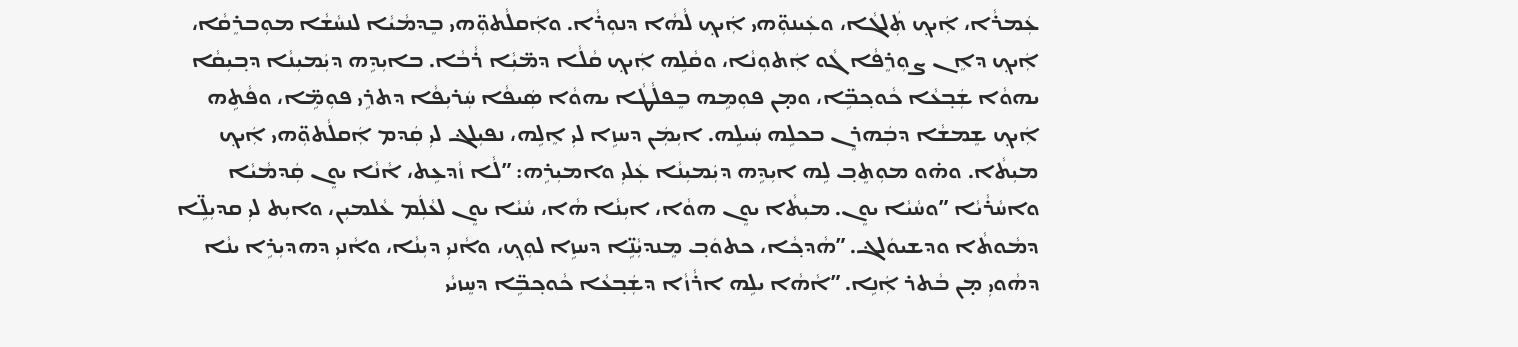ܥܲܡܪܵܐ، ܐܲܝܟ݂ ܬܲܠܓܵܐ، ܘܥܲܝܢܘܼ̈ܗ‌ܝ ܐܲܝܟ݂ ܠܵܗܵܐ ܕܢܘܼܪܵܐ. ܘܐܲܩܠܵܬܘܼ̈ܗ‌ܝ ܒܸܕܡܵܝܵܐ ܠܢܚܵܫܵܐ ܡܘܼܒܪܸܩܵܐ، ܐܲܝܟ݂ ܕܐܸܢ ܨܘܼܪܸܦܵܐ ܓܵܘ ܐܲܬܘܼܢܵܐ، ܘܩܵܠܹܗ ܐܲܝܟ݂ ܩܵܠܵܐ ܕܡ̈ܝܼܵܐ ܪܵܒܵܐ. ܒܐܝܼܕܹܗ ܕܝܲܡܝܼܢܵܐ ܕܒ݂ܝܼܩܵܐ ܝܗܘܵܐ ܫܲܒ݂ܥܵܐ ܟܵܘܟ݂ܒܹ̈ܐ، ܘܡ̣ܢ ܦܘܼܡܹܗ ܒܸܦܠܵܛܵܐ ܝܗܘܵܐ ܣܲܝܦܵܐ ܚܲܪܝܼܦܵܐ ܕܬܪܹܝ ܦܘܼܡܹ̈ܐ، ܘܦܵܬܹܗ ܐܲܝܟ݂ ܫܸܡܫܵܐ ܕܒܲܗܪܸܢ ܒܟܠܹܗ ܚܲܝܠܹܗ. ܐܝܼܡܲܢ ܕܚܙܹܐ ܠܝܼ ܐܸܠܹܗ، ܢܦܝܼܠܔ ܠܝܼ ܩܲܕܡ ܐܲܩܠܵܬܘܼ̈ܗ‌ܝ ܐܲܝܟ݂ ܡܝܼܬܵ‌ܐ. ܘܗ̇ܘ ܡܘܼܬܸܒ݂ ܠܹܗ ܐܝܼܕܹܗ ܕܝܲܡܝܼܢܵܐ ܥܲܠܝܼ ܘܐܡܝܼܪܹܗ: ”ܠܵܐ ܙܵܕܥܹܬ، ܐܵܢܵܐ ܝܘܸܢ ܩܲܕܡܵܝܵܐ ܘܐܚܵܪܵܝܵܐ ”ܘܚܵܝܵܐ ܝܘܸܢ. ܡܝܼܬܵ‌ܐ ܝܘܸܢ ܗܘܵܐ، ܐܝܼܢܵܐ ܗܵܐ، ܚܵܝܵܐ ܝܘܸܢ ܠܥܵܠܲܡ ܥܵܠܡܝܼܢ، ܘܐܝܼܬ ܠܝܼ ܩܕܝܼܠܹ̈ܐ ܕܡܵܘܬܵ‌ܐ ܘܕܫܝܘܿܠܔ. ”ܗܵܕܟ݂ܵܐ، ܟܬܘܿܒ݂ ܡܸܢܕܝܼܵܢܹ̈ܐ ܕܚܙܹܐ ܠܘܼܟ݂، ܘܐܵܢܝܼ ܕܝܼܢܵܐ، ܘܐܵܢܝܼ ܕܗܕܝܼܪܹܐ ܝܢܵܐ ܕܗܵܘܝܼ ܡ̣ܢ ܒܵܬܪ ܐܲܢܹܐ. ”ܐܵܗܵܐ ܝܠܹܗ ܐܪܵܙܵܐ ܕܫܲܒ݂ܥܵܐ ܟܵܘܟ݂ܒܹ̈ܐ ܕܚܸܙܝܵܝ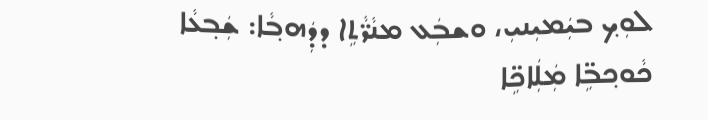ܠܘܼܟ݂ ܒܝܲܡܝܼܢܝܼ، ܘܫܒܲܥ ܡܢܵܪ̈ܵܬܹ‌ܐ ܕܕܲܗܒ݂ܵܐ: ܫܲܒ݂ܥܵܐ ܟܵܘܟ݂ܒܹ̈ܐ ܡܲܠܲܐܟܹ̈ܐ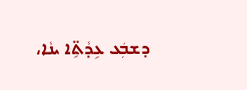ܕܫܒܲܥ ܥܹܕܵܬܹ̈‌ܐ ܝܢܵܐ،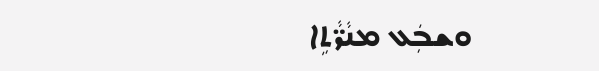ܘܫܒܲܥ ܡܢܵܪ̈ܵܬܹ‌ܐ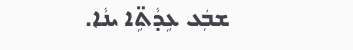ܫܒܲܥ ܥܹܕܵܬܹ̈‌ܐ ܝܢܵܐ.